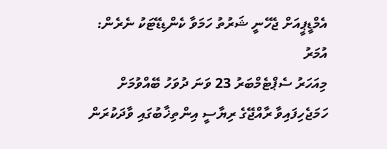އެމްޑީޕީއަށް ޖެހޭނީ ޝަރުތު ހަމަވާ ކެންޑިޑޭޓަކު ނެރެން: އުމަރު
މިއަހަރު ސެޕްޓެމްބަރު 23 ވަނަ ދުވަހު ބޭއްވުމަށް ހަމަޖެހިފައިވާ ރާއްޖޭގެ ރިޔާސީ އިންތިޚާބުގައި ވާދަކުރަން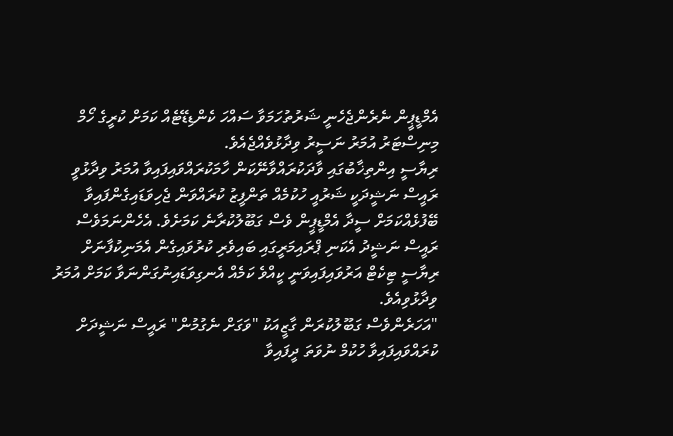އެމްޑީޕީން ނެރެންޖެހެނީ ޝަރުތުހަމަވާ ސައްހަ ކެންޑިޑޭޓެއް ކަމަށް ކުރީގެ ހޯމް މިނިސްޓަރު އުމަރު ނަސީރު ވިދާޅުވެއްޖެއެވެ.
ރިޔާސީ އިންތިޚާބުގައި ވާދަކުރައްވާނޭކަން ހާމަކުރައްވައިފައިވާ އުމަރު ވިދާޅުވީ ރައީސް ނަޝީދަކީ ޝަރުއީ ހުކުމެއް ތަންފީޒު ކުރައްވަން ޖެހިވަޑައިގެންފައިވާ ބޭފުޅެއްކަމަށް ސީދާ އެމްޑީޕީން ވެސް ގަބޫލުކުރާނެ ކަމަށެވެ. އެހެންނަމަވެސް ރައީސް ނަޝީދު އެކަނި ޕްރައިމަރީގައި ބައިވެރި ކުރުވައިގެން އެމަނިކުފާނަށް ރިޔާސީ ޓިކެޓް އަރުވައިފައިވަނީ ކީއްވެ ކަމެއް އެނގިވަޑައިނުގަންނަވާ ކަމަށް އުމަރު ވިދާޅުވިއެވެ.
"އަހަރެންވެސް ގަބޫލުކުރަން ގާޒީއަކު "ވަގަށް ނެގުމުން" ރައީސް ނަޝީދަށް ކުރައްވައިފައިވާ ހުކުމް ނުވަތަ ދީފައިވާ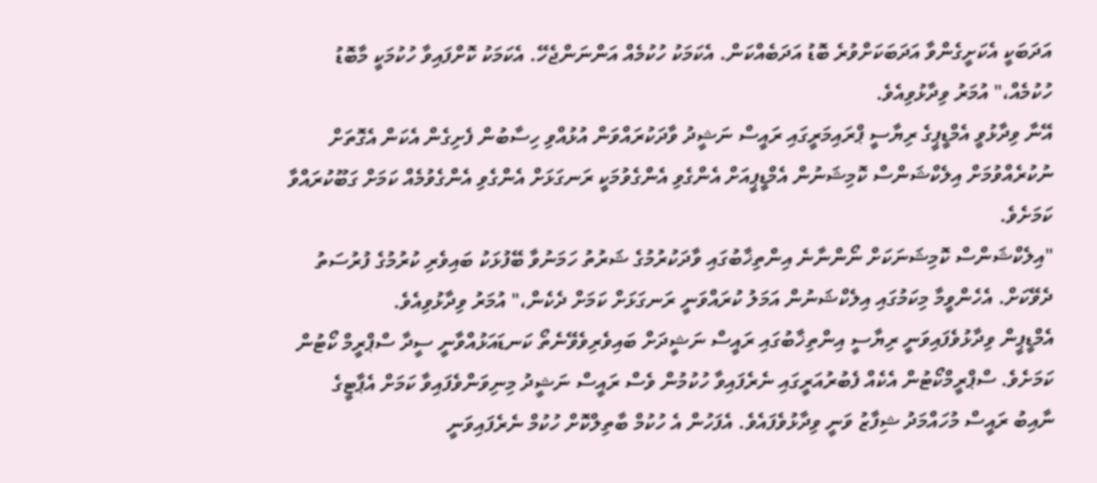އަދަބަކީ އެކަށީގެންވާ އަދަބަކަށްވުރެ ބޮޑު އަދަބެއްކަން. އެކަމަކު ހުކުމެއް އަންނަންޖެހޭ. އެކަމަކު ކޮށްފައިވާ ހުކުމަކީ މާބޮޑު ހުކުމެއް،" އުމަރު ވިދާޅުވިއެވެ.
އޭނާ ވިދާޅުވީ އެމްޑީޕީގެ ރިޔާސީ ޕްރައިމަރީގައި ރައީސް ނަޝީދު ވާދަކުރައްވަން އުޅުއްވި ހިސާބުން ފެށިގެން އެކަން އެގޮތަށް ނުކުރެއްވުމަށް އިލެކްޝަންސް ކޮމިޝަނުން އެމްޑީޕީއަށް އެންގެވި އެންގެވުމަކީ ރަނގަޅަށް އެންގެވި އެންގެވުމެއް ކަމަށް ގަބޫކުރައްވާ ކަމަށެވެ.
"އިލެކްޝަންސް ކޮމިޝަނަކަށް ނޯންނާނެ އިންތިޚާބުގައި ވާދަކުރުމުގެ ޝަރުތު ހަމަނުވާ ބޭފުޅަކު ބައިވެރި ކުރުމުގެ ފުރުސަތު ދެވޭކަށް. އެހެންވީމާ މިކަމުގައި އިލެކްޝަނުން އަމަލު ކުރައްވަނީ ރަނގަޅަށް ކަމަށް ދެކެން،" އުމަރު ވިދާޅުވިއެވެ.
އެމްޑީޕީން ވިދާޅުވެފައިވަނީ ރިޔާސީ އިންތިޚާބުގައި ރައީސް ނަޝީދަށް ބައިވެރިވެވޭނެތޯ ކަނޑައަޅުއްވާނީ ސީދާ ސްޕްރީމް ކޯޓުން ކަމަށެވެ. ސްޕްރީމްކޯޓުން އެކެއް ފެބުރުއަރީގައި ނެރެފައިވާ ހުކުމުން ވެސް ރައީސް ނަޝީދު މިނިވަންވެފައިވާ ކަމަށް އެޕާޓީގެ ނާއިބު ރައީސް މުހައްމަދު ޝިފާޒު ވަނީ ވިދާޅުވެފައެވެ. އެފަހުން އެ ހުކުމް ބާތިލްކޮށް ހުކުމް ނެރެފައިވަނީ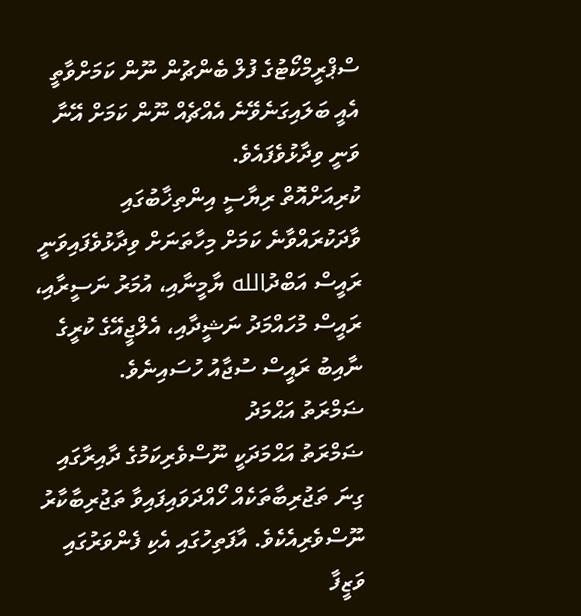ސްޕްރީމްކޯޓުގެ ފުލް ބެންޗުން ނޫން ކަމަށްވާތީ އެއީ ބަލައިގަނެވޭނެ އެއްޗެއް ނޫން ކަމަށް އޭނާ ވަނީ ވިދާޅުވެފައެވެ.
ކުރިއަށްއޮތް ރިޔާސީ އިންތިޚާބުގައި ވާދަކުރައްވާނެ ކަމަށް މިހާތަނަށް ވިދާޅުވެފައިވަނީ ރައީސް އަބްދުالله ޔާމީނާއި، އުމަރު ނަސީރާއި، ރައީސް މުހައްމަދު ނަޝީދާއި، އެލްޖީއޭގެ ކުރީގެ ނާއިބު ރައީސް ސުޖާއު ހުސައިނެވެ.
ޟަމްރަތު އަޙްމަދު
ޟަމްރަތު އަޙްމަދަކީ ނޫސްވެރިކަމުގެ ދާއިރާގައި ގިނަ ތަޖުރިބާތަކެއް ހޯއްދަވައިފައިވާ ތަޖުރިބާކާރު ނޫސްވެރިއެކެވެ. އާފަތިހުގައި އެކި ފެންވަރުގައި ވަޒީފާ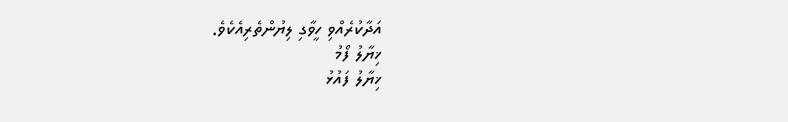އަދާކުރެއްވި ހީވާގި ލިޔުންތެރިއެކެވެ.
ޚިޔާލު ފޯމު
ޚިޔާލު ފައުޅު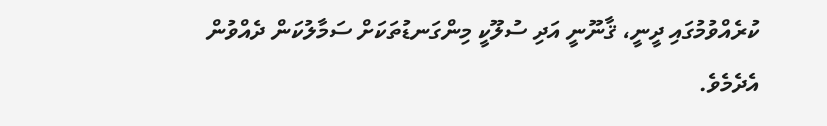ކުރެއްވުމުގައި ދީނީ، ޤާނޫނީ އަދި ސުލޫކީ މިންގަނޑުތަކަށް ސަމާލުކަން ދެއްވުން އެދެމެވެ.